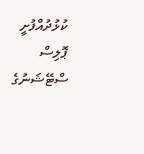ކުޅުދުއްފުށީ ޕޮލިސް ސްޓޭޝަނުގެ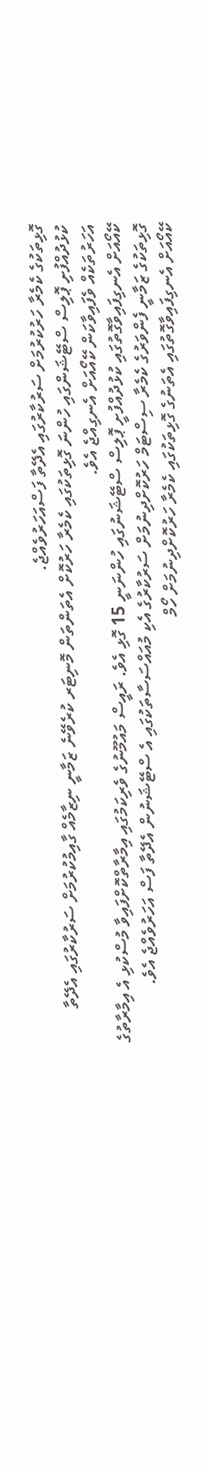ގޮޅިތަކުގެ ކެމެރާ ހަރުކުރުމަށް ސަރުކާރުގައި އެދޭތާ ފަސްއަހަރުވެއްޖެ.
ކުޅުދުއްފުށި ޕޮލިސް ސްޓޭޝަންގައި ހުންނަ ގޮޅިތަކުގައި ކެމެރާ ހަރުކޮށް އެތަންތަން މޮނިޓަރ ކުރެވޭނެ ޒަމާނީ ނިޒާމެއް ގާއިމުކުރުމަށް ސަރުކާރުގައި އެދޭތާ އަހަރުތަކެއް ވެފައިވާކަން ކޭއޯއަށް އެނގިއްޖެ އެވެ.
ކޭއޯއަށް އެނގިފައިވާގޮތުގައި ކުޅުދުއްފުށީ ޕޮލިސް ސްޓޭޝަނުގައި ހުންނަނީ 15 ގޮޅި އެވެ. ރައީސް މައުމޫނުގެ ވެރިކަމުގައި އިމާރާތްކޮށްފައިވާ މުސްކުޅި އެ އިމާރާތުގެ ގޮޅިތަކުގެ ޒަމާނީ ފެންވަރުގެ ކެމެރާ ސިސްޓަމް ހަރުކޮށްދިނުމަށް ސަރުކާރުގެ އެކި މުއައްސަސާތަކުގައި އެ ސްޓޭޝަނުން އެދޭތާ ފަސް އަހަރުވެއްޖެ އެވެ.
ކޭއޯއަށް އެނގިފައިވާގޮތުގައި އެތަނުގެ ގޮޅިތަކުގައި ކެމެރާ ހަރުކޮށްދިނުމަށް ހޯމް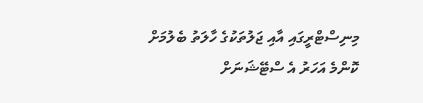މިނިސްޓްރީގައި އާއި ޖަލުތަކުގެ ހާލަތު ބެލުމަށް ކޮންމެ އަހަރު އެ ސްޓޭޝަނަށް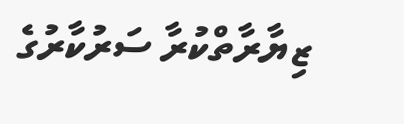ޒިޔާރާތްކުރާ ސަރުކާރުގެ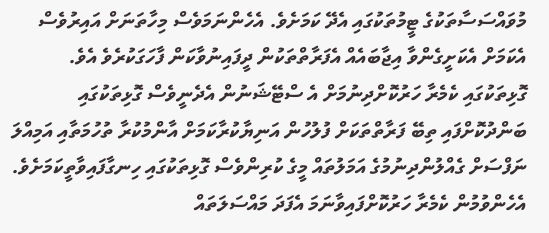މުވައްސަސާތަކުގެ ޓީމުތަކުގައި އެދޭ ކަމަށެވެ. އެހެންނަމަވެސް މިހާތަނަށް އައިރުވެސް އެކަމަށް އެކަށީގެންވާ އިޖާބައެއް އެފަރާތްތަކުން ދީފައިނުވާކަން ފާހަގަކުރެވެ އެވެ.
ގޮޅިތަކުގައި ކެމެރާ ހަރުކޮށްދިނުމަށް އެ ސްޓޭޝަނުން އެދެނީވެސް ގޮޅިތަކުގައި ބަންދުކޮށްފައި ތިބޭ ފަރާތްތަކަށް ފުލުހުން އަނިޔާކުރާކަމަށް އާންމުކުރާ ތުހުމަތާއި އަމިއްލަ ނަފްސަށް ގެއްލުންދިނުމުގެ އަމަލުތައް މީގެ ކުރިންވެސް ގޮޅިތަކުގައި ހިނގާފައިވާތީކަމަށެވެ. އެހެންވުމުން ކެމެރާ ހަރުކޮށްފައިވާނަމަ އެފަދަ މައްސަލަތައް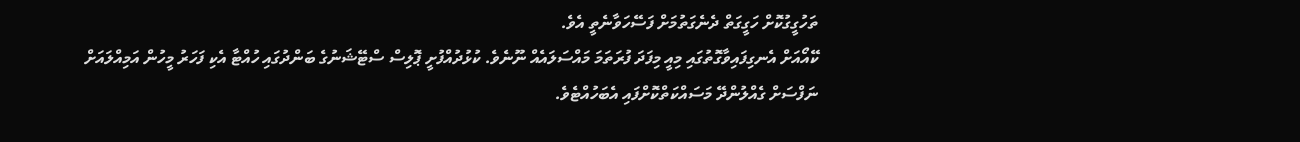ތަހުގީގުކޮށް ހަގީގަތް ދެނެގަތުމަށް ފަސޭހަވާނެތީ އެވެ.
ކޭއޯއަށް އެނގިފައިވާގޮތުގައި މިއީ މިފަދަ ފުރަތަމަ މައްސަލައެއް ނޫނެވެ. ކުޅުދުއްފުށީ ޕޮލިސް ސްޓޭޝަނުގެ ބަންދުގައި ހުއްޓާ އެކި ފަހަރު މީހުން އަމިއްލައަށް ނަފްސަށް ގެއްލުންދޭ މަސައްކަތްކޮށްފައި އެބަހުއްޓެވެ.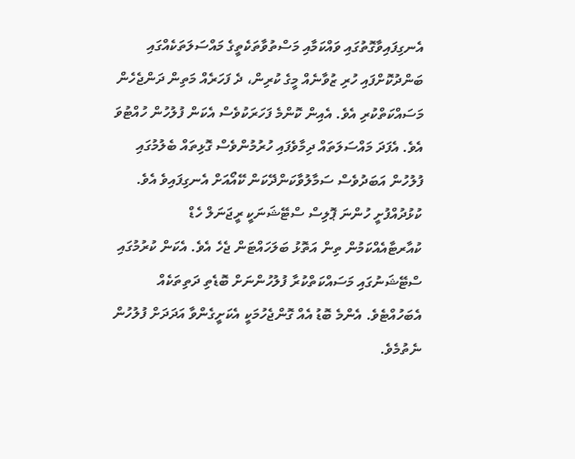އެނގިފައިވާގޮތުގައި ވައްކަމާއި މަސްތުވާތަކެތީގެ މައްސަލަތަކެއްގައި ބަންދުކޮށްފައި ހުރި ޒުވާނެއް މީގެ ކުރިން، ދެ ފަހަރެއް މަތިން ދަންޖެހެން މަސައްކަތްކުރި އެވެ. އެއިން ކޮންމެ ފަހަރަކުވެސް އެކަން ފުލުހުން ހުއްޓުވަ އެވެ. އެފަދަ މައްސަލަތައް ދިމާވެފައި ހުރުމުންވެސް ގޮޅިތައް ބެލުމުގައި ފުލުހުން އަބަދުވެސް ސަމާލުވާކަންދޭކަން ކޭއޯއަށް އެނގިފައިވެ އެވެ.
ކުޅުދުއްފުށީ ހުންނަ ޕޮލިސް ސްޓޭޝަނަކީ ރީޖަނަލް ހެޑް ކުއާރޓާއެއްކަމުން ތިން އަތޮޅު ބަލަހައްޓަން ޖެހެ އެވެ. އެކަން ކުރުމުގައި ސްޓޭޝަނުގައި މަސައްކަތްކުރާ ފުލުހުންނަށް ބޮޑެތި ދަތިތަކެއް އެބަހުއްޓެވެ. އެންމެ ބޮޑު އެއް ގޮންޖެހުމަކީ އެކަށީގެންވާ އަދަދަށް ފުލުހުން ނެތުމެވެ.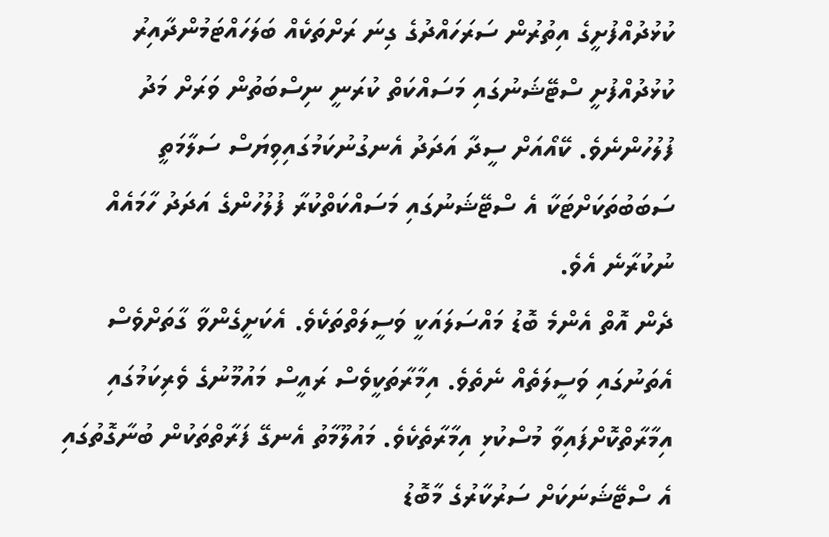ކުޅުދުއްފުށީގެ އިތުރުން ސަރަހައްދުގެ ގިނަ ރަށްތަކެއް ބަލަހައްޓަމުންދާއިރު ކުޅުދުއްފުށީ ސްޓޭޝަނުގައި މަސައްކަތް ކުރަނީ ނިސްބަތުން ވަރަށް މަދު ފުލުހުންނެވެ. ކޭއޯއަށް ސީދާ އަދަދު އެނގުނުކަމުގައިވިޔަސް ސަލާމަތީ ސަބަބުތަކަށްޓަކާ އެ ސްޓޭޝަނުގައި މަސައްކަތްކުރާ ފުލުހުންގެ އަދަދު ހާމައެއް ނުކުރާނެ އެވެ.
ދެން އޮތް އެންމެ ބޮޑު މައްސަލައަކީ ވަސީލަތްތަކެވެ. އެކަށީގެންވާ ގާތަށްވެސް އެތަނުގައި ވަސީލަތެއް ނެތެވެ. އިމާރާތަކީވެސް ރައީސް މައުމޫނުގެ ވެރިކަމުގައި އިމާރާތްކޮށްފައިވާ މުސްކުޅި އިމާރާތެކެވެ. މައުލޫމާތު އެނގޭ ފަރާތްތަކުން ބުނާގޮތުގައި އެ ސްޓޭޝަނަކަށް ސަރުކާރުގެ މާބޮޑު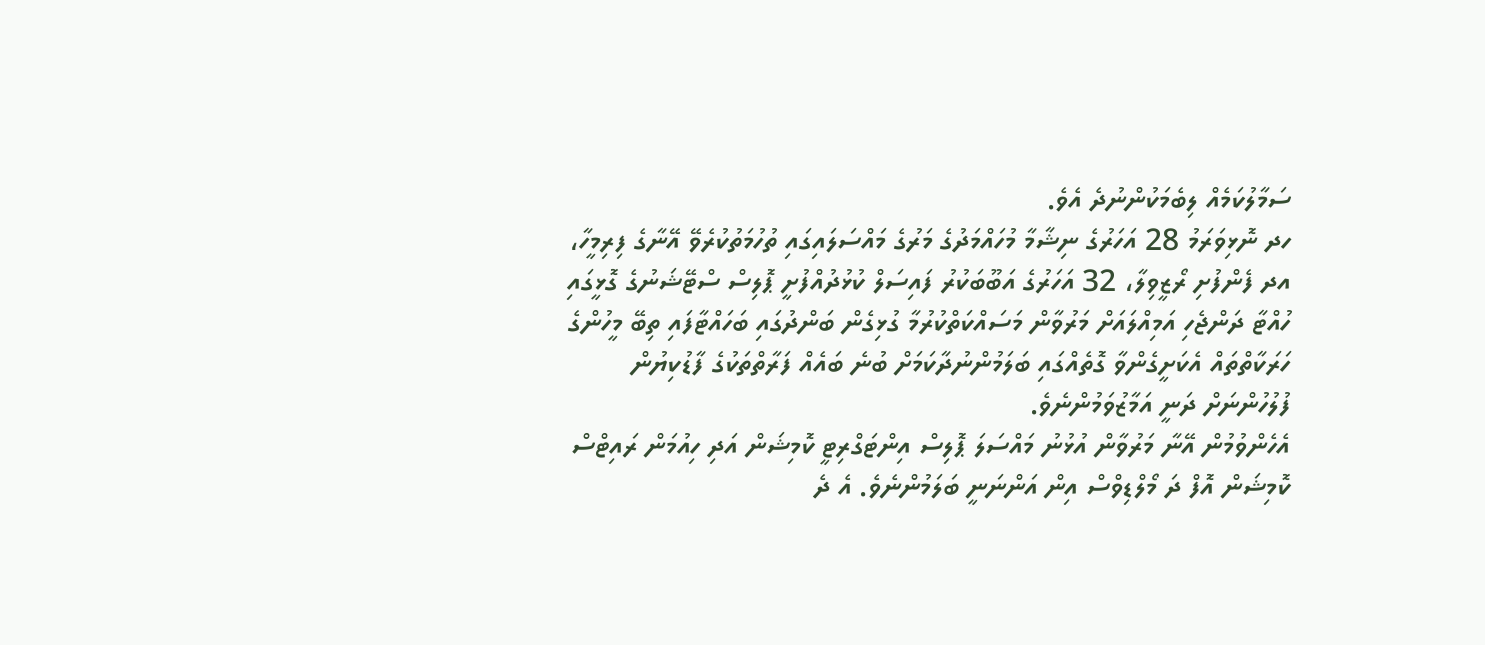ސަމާލުކަމެއް ލިބެމަކުންނުދެ އެވެ.
ހދ ނޮޅިވަރަމު 28 އަހަރުގެ ނިޝާމާ މުހައްމަދުގެ މަރުގެ މައްސަލައިގައި ތުހުމަތުކުރެވޭ އޭނާގެ ފިރިމީހާ، އދ ފެންފުށި ރޯޒީވިލާ، 32 އަހަރުގެ އަބޫބަކުރު ފައިސަލް ކުޅުދުއްފުށީ ޕޮލިސް ސްޓޭޝަނުގެ ގޮޅީގައި ހުއްޓާ ދަންޖެހި އަމިއްލައަށް މަރުވާން މަސައްކަތްކުރުމާ ގުޅިގެން ބަންދުގައި ބަހައްޓާފައި ތިބޭ މީހުންގެ ހަރަކާތްތައް އެކަށީގެންވާ ގޮތެއްގައި ބަލަމުންނުދާކަމަށް ބުނެ ބައެއް ފަރާތްތަކުގެ ފާޑުކިޔުން ފުލުހުންނަށް ދަނީ އަމާޒުވަމުންނެވެ.
އެހެންވުމުން އޭނާ މަރުވާން އުޅުނު މައްސަލަ ޕޮލިސް އިންޓަގްރިޓީ ކޮމިޝަން އަދި ހިއުމަން ރައިޓްސް ކޮމިޝަން އޮފް ދަ މޯލްޑިވްސް އިން އަންނަނީ ބަލަމުންނެވެ. އެ ދެ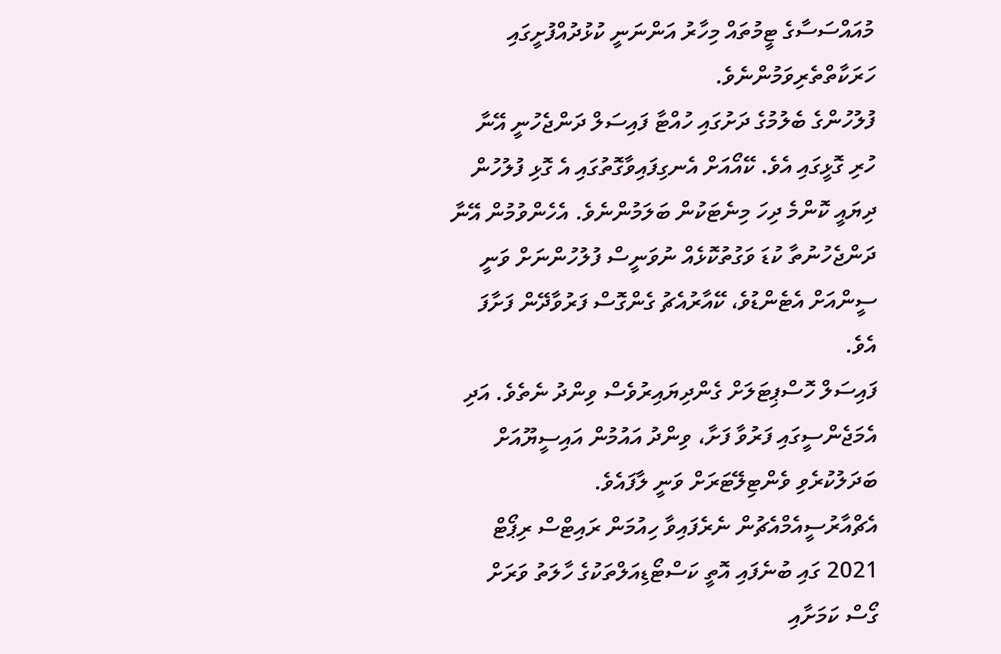މުއައްސަސާގެ ޓީމުތައް މިހާރު އަންނަނީ ކުޅުދުއްފުށީގައި ހަރަކާތްތެރިވަމުންނެވެ.
ފުލުހުންގެ ބެލުމުގެ ދަށުގައި ހުއްޓާ ފައިސަލް ދަންޖެހުނީ އޭނާ ހުރި ގޮޅީގައި އެވެ. ކޭއޯއަށް އެނގިފައިވާގޮތުގައި އެ ގޮޅި ފުލުހުން ދިޔައީ ކޮންމެ ދިހަ މިނެޓަކުން ބަލަމުންނެވެ. އެހެންވުމުން އޭނާ ދަންޖެހުނުތާ ކުޑަ ވަގުތުކޮޅެއް ނުވަނީސް ފުލުހުންނަށް ވަނީ ސީންއަށް އެޓެންޑުވެ، ކޭއާރުއެޗު ގެންގޮސް ފަރުވާދޭން ފަށާފަ އެވެ.
ފައިސަލް ހޮސްޕިޓަލަށް ގެންދިޔައިރުވެސް ވިންދު ނެތެވެ. އަދި އެމަޖެންސީގައި ފަރުވާ ފަށާ، ވިންދު އައުމުން އައިސީޔޫއަށް ބަދަލުކުރެވި ވެންޓިލޭޓަރަށް ވަނީ ލާފައެވެ.
އެޗްއާރުސީއެމްއެޗުން ނެރެފައިވާ ހިއުމަން ރައިޓްސް ރިޕޯޓް 2021 ގައި ބުނެފައި އޮތީ ކަސްޓޯޑިއަލްތަކުގެ ހާލަތު ވަރަށް ގޯސް ކަމަށާއި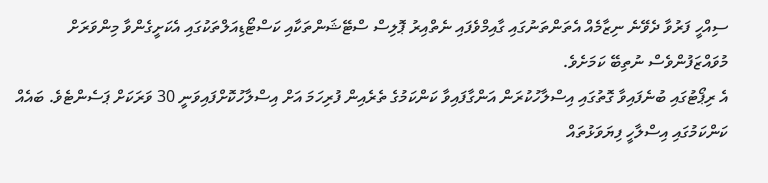ސިއްހީ ފަރުވާ ދެވޭނެ ނިޒާމެއް އެތަންތަނުގައި ގާއިމްވެފައި ނެތްއިރު ޕޮލިސް ސްޓޭޝަންތަކާއި ކަސްޓޯޑިއަލްތަކުގައި އެކަށީގެންވާ މިންވަރަށް މުވައްޒަފުންވެސް ނުތިބޭ ކަމަށެވެ.
އެ ރިޕޯޓުގައި ބުނެފައިވާ ގޮތުގައި އިސްލާހުކުރަން އަންގާފައިވާ ކަންކަމުގެ ތެރެއިން ފުރިހަމަ އަށް އިސްލާހުކޮށްފައިވަނީ 30 ވަރަކަށް ޕަސެންޓެވެ. ބައެއް ކަންކަމުގައި އިސްލާހީ ފިޔަވަޅުތައް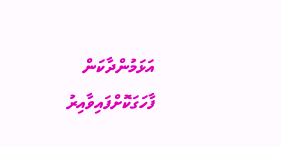އަޅަމުންދާކަން ފާހަގަކޮށްފައިވާއިރު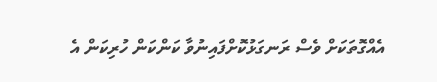އެއްގޮތަކަށް ވެސް ރަނގަޅުކޮށްފައިނުވާ ކަންކަން ހުރިކަން އެ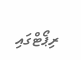ރިޕޯޓްގައި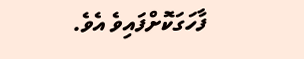ފާހަގަކޮށްފައިވެ އެވެ.